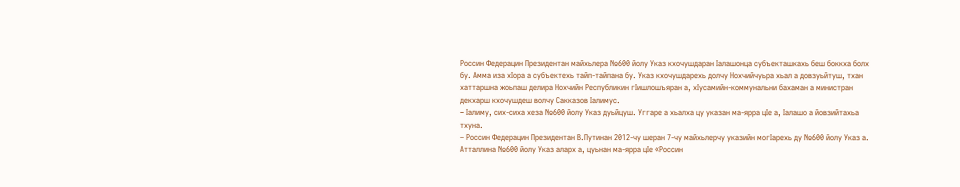Россин Федерацин Президентан майхьлера №600 йолу Указ кхочушдаран Iалашонца субъекташкахь беш боккха болх бу. Амма иза хIора а субъектехь тайп-тайпана бу. Указ кхочушдарехь долчу Нохчийчуьра хьал а довзуьйтуш, тхан хаттаршна жоьпаш делира Нохчийн Республикин гIишлошъяран а, хIусамийн-коммунальни бахаман а министран декхарш кхочушдеш волчу Сакказов Iалимус.
– Iалиму, сих-сиха хеза №600 йолу Указ дуьйцуш. Уггаре а хьалха цу указан ма-ярра цIе а, Iалашо а йовзийтахьа тхуна.
– Россин Федерацин Президентан В.Путинан 2012-чу шеран 7-чу майхьлерчу указийн могIарехь ду №600 йолу Указ а. Атталлина №600 йолу Указ аларх а, цуьнан ма-ярра цIе «Россин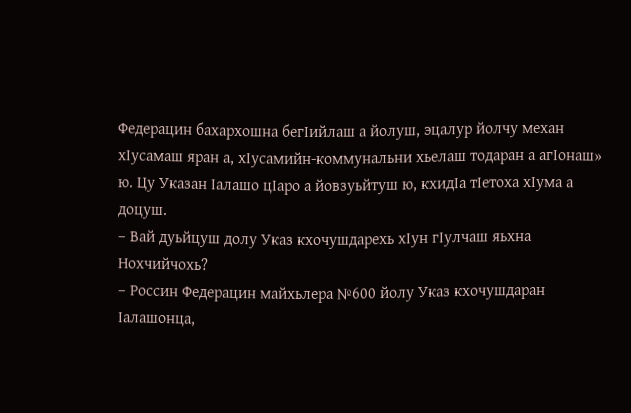Федерацин бахархошна бегIийлаш а йолуш, эцалур йолчу механ хIусамаш яран а, хIусамийн-коммунальни хьелаш тодаран а агIонаш» ю. Цу Указан Iалашо цIаро а йовзуьйтуш ю, кхидIа тIетоха хIума а доцуш.
– Вай дуьйцуш долу Указ кхочушдарехь хIун гIулчаш яьхна Нохчийчохь?
– Россин Федерацин майхьлера №600 йолу Указ кхочушдаран Iалашонца,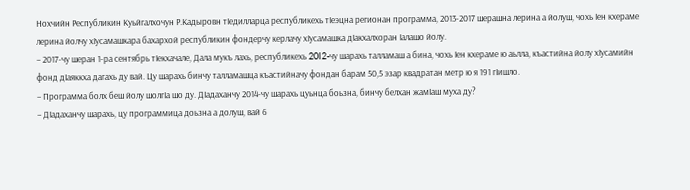Нохчийн Республикин Куьйгалхочун Р.Кадыровн тIедилларца республикехь тIеэцна регионан программа, 2013-2017 шерашна лерина а йолуш, чохь Iен кхераме лерина йолчу хIусамашкара бахархой республикин фондерчу керлачу хIусамашка дIакхалхоран Iалашо йолу.
– 2017-чу шеран 1-ра сентябрь тIекхачале, Дала мукъ лахь, республикехь 20I2-чу шарахь талламаш а бина, чохь Iен кхераме ю аьлла, къастийна йолу хIусамийн фонд дIаяккха дагахь ду вай. Цу шарахь бинчу талламашца къастийначу фондан барам 50,5 эзар квадратан метр ю я 191 гIишло.
– Программа болх беш йолу шолгIа шо ду. ДIадаханчу 2014-чу шарахь цуьнца боьзна, бинчу белхан жамIаш муха ду?
– ДIадаханчу шарахь, цу программица доьзна а долуш, вай 6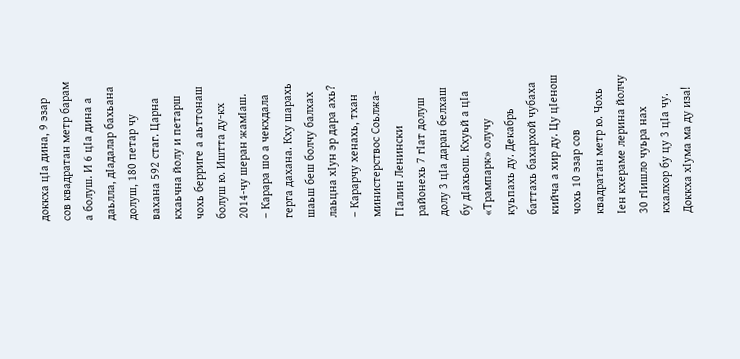доккха цIа дина, 9 эзар сов квадратан метр барам а болуш. И 6 цIа дина а даьлла, дIадалар бахьана долуш, 180 петар чу вахана 592 стаг. Царна кхаьчна йолу и петарш чохь берриге а аьттонаш болуш ю. Иштта ду-кх 2014-чу шеран жамIаш.
– Карара шо а чекхдала герга дахана. Кху шарахь шаьш беш болчу балхах лаьцна хIун эр дара ахь?
– Карарчу хенахь, тхан министерствос Соьлжа-ГIалин Ленински районехь 7 гIат долуш долу 3 цIа даран белхаш бу дIахьош. Кхуьй а цIа «Трампарк» олучу куьпахь ду. Декабрь баттахь бахархой чубаха кийча а хир ду. Цу цIенош чохь 10 эзар сов квадратан метр ю. Чохь Iен кхераме лерина йолчу 30 гIишло чуьра нах кхалхор бу цу 3 цIа чу. Доккха хIума ма ду иза!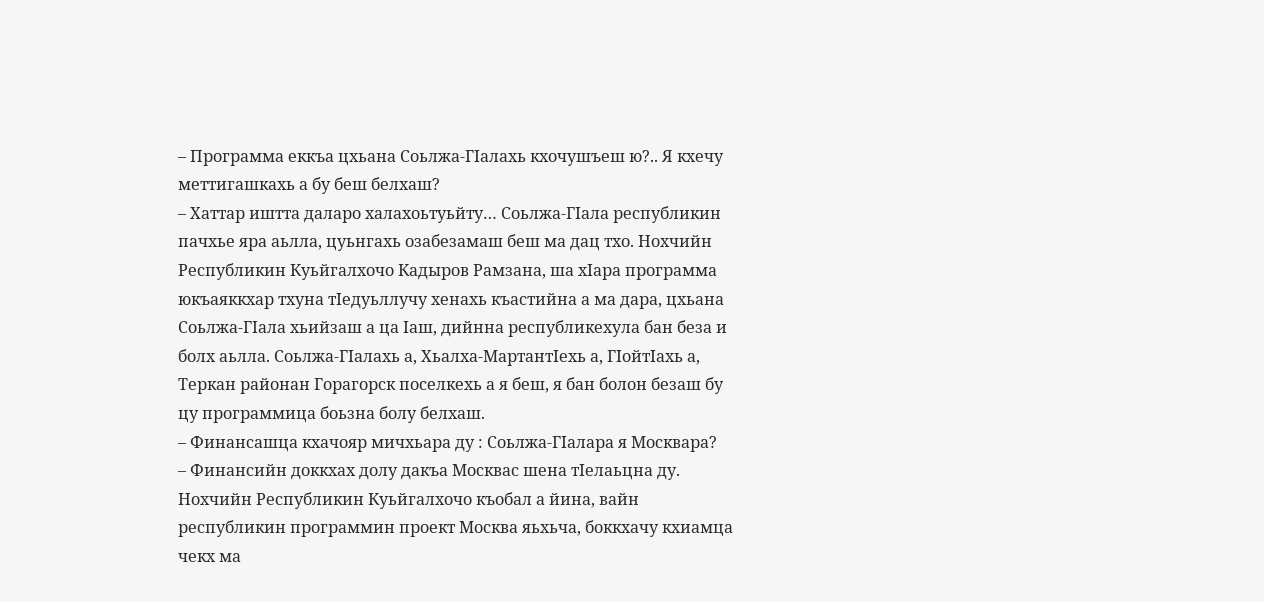– Программа еккъа цхьана Соьлжа-ГIалахь кхочушъеш ю?.. Я кхечу меттигашкахь а бу беш белхаш?
– Хаттар иштта даларо халахоьтуьйту… Соьлжа-ГIала республикин пачхье яра аьлла, цуьнгахь озабезамаш беш ма дац тхо. Нохчийн Республикин Куьйгалхочо Кадыров Рамзана, ша хIара программа юкъаяккхар тхуна тIедуьллучу хенахь къастийна а ма дара, цхьана Соьлжа-ГIала хьийзаш а ца Iаш, дийнна республикехула бан беза и болх аьлла. Соьлжа-ГIалахь а, Хьалха-МартантIехь а, ГIойтIахь а, Теркан районан Горагорск поселкехь а я беш, я бан болон безаш бу цу программица боьзна болу белхаш.
– Финансашца кхачояр мичхьара ду : Соьлжа-ГIалара я Москвара?
– Финансийн доккхах долу дакъа Москвас шена тIелаьцна ду. Нохчийн Республикин Куьйгалхочо къобал а йина, вайн республикин программин проект Москва яьхьча, боккхачу кхиамца чекх ма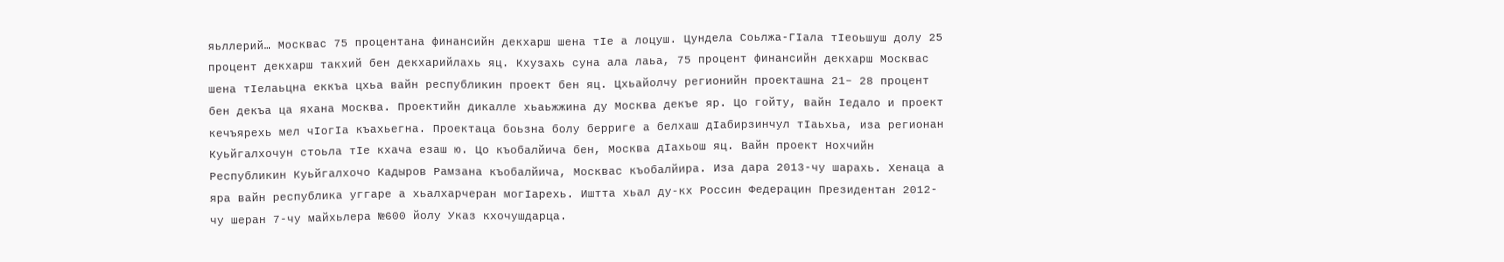яьллерий… Москвас 75 процентана финансийн декхарш шена тIе а лоцуш. Цундела Соьлжа-ГIала тIеоьшуш долу 25 процент декхарш такхий бен декхарийлахь яц. Кхузахь суна ала лаьа, 75 процент финансийн декхарш Москвас шена тIелаьцна еккъа цхьа вайн республикин проект бен яц. Цхьайолчу регионийн проекташна 21– 28 процент бен декъа ца яхана Москва. Проектийн дикалле хьаьжжина ду Москва декъе яр. Цо гойту, вайн Iедало и проект кечъярехь мел чIогIа къахьегна. Проектаца боьзна болу берриге а белхаш дIабирзинчул тIаьхьа, иза регионан Куьйгалхочун стоьла тIе кхача езаш ю. Цо къобалйича бен, Москва дIахьош яц. Вайн проект Нохчийн Республикин Куьйгалхочо Кадыров Рамзана къобалйича, Москвас къобалйира. Иза дара 2013-чу шарахь. Хенаца а яра вайн республика уггаре а хьалхарчеран могIарехь. Иштта хьал ду-кх Россин Федерацин Президентан 2012-чу шеран 7-чу майхьлера №600 йолу Указ кхочушдарца.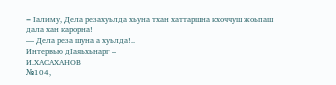– Iалиму, Дела резахуьлда хьуна тхан хаттаршна кхоччуш жоьпаш дала хан карорна!
— Дела реза шуна а хуьлда!..
Интервью дIаяьхьнарг –
И.ХАСАХАНОВ
№104,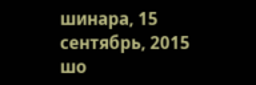шинара, 15 сентябрь, 2015 шо